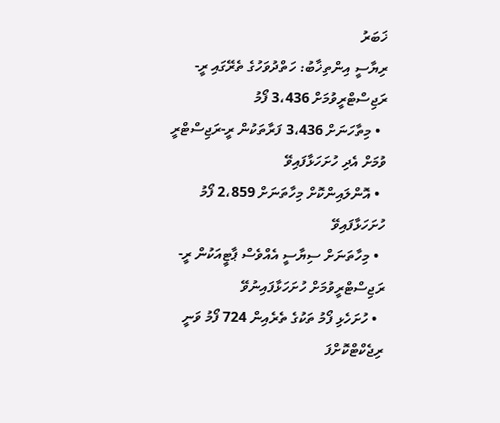ޚަބަރު
ރިޔާސީ އިންތިޚާބު: ހަތްދުވަހުގެ ތެރޭގައި ރީ-ރަޖިސްޓްރީވުމަށް 3،436 ފޯމު
  • މިތާހަނަށް 3،436 ފަރާތަކުން ރީ-ރަޖިސްޓްރީ ވުމަށް އެދި ހުށަހަޅާފައިވޭ
  • އޮންލައިންކޮށް މިހާތަނަށް 2،859 ފޯމު ހުށަހަޅާފައިވޭ
  • މިހާތަނަށް ސިޔާސީ އެއްވެސް ޕާޓީއަކުން ރީ-ރަޖިސްޓްރީވުމަށް ހުށަހަޅާފައިނުވޭ
  • ހުށަހެޅި ފޯމު ތަކުގެ ތެރެއިން 724 ފޯމު ވަނީ ރިޖެކްޓްކޮށްފަ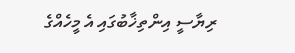ރިޔާސީ އިންތިޚާބުގައި އެ މީހެއްގެ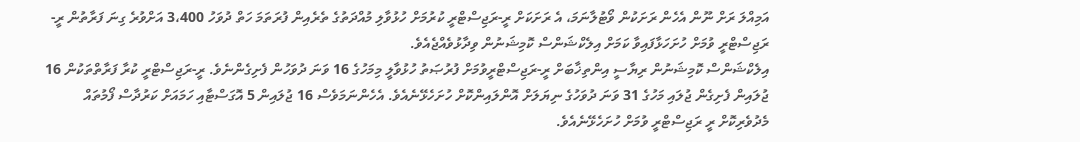އަމިއްލަ ރަށް ނޫން އެހެން ރަށަކުން ވޯޓުލާނަމަ، އެ ރަށަކަށް ރީ-ރަޖިސްޓްރީ ކުރުމަށް ހުޅުވާލި މުއްދަތުގެ ތެރެއިން ފުރަތަމަ ހަތް ދުވަހު 3،400 އަށްވުރެ ގިނަ ފަރާތުން ރީ-ރަޖިސްޓްރީ ވުމަށް ހުށަހަޅާފައިވާ ކަމަށް އިލެކްޝަންސް ކޮމިޝަނުން ވިދާޅުވެއްޖެއެވެ.
އިލެކްޝަންސް ކޮމިޝަނުން ރިޔާސީ އިންތިޚާބަށް ރީ-ރަޖިސްޓްރީވުމަށް ފުރުޞަތު ހުޅުވާލީ މިމަހުގެ 16 ވަނަ ދުވަހުން ފެށިގެންނެވެ. ރީ-ރަޖިސްޓްރީ ކުރާ ފަރާތްތަކުން 16 ޖުލައިން ފެށިގެން ޖުލައި މަހުގެ 31 ވަނަ ދުވަހުގެ ނިޔަލަށް އޮންލައިންކޮށް ހުށަހެޅޭނެއެވެ. އެހެންނަމަވެސް 16 ޖުލައިން 5 އޮގަސްޓާއި ހަމައަށް ކަރުދާސް ފޯމުތައް މެދުވެރިކޮށް ރީ ރަޖިސްޓްރީ ވުމަށް ހުށަހެޅޭނެއެވެ.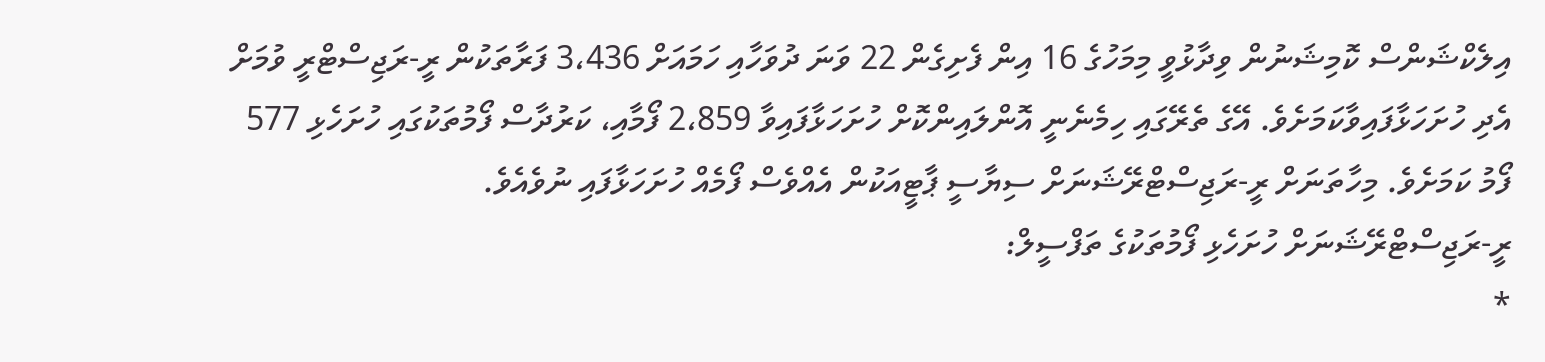އިލެކްޝަންސް ކޮމިޝަނުން ވިދާޅުވީ މިމަހުގެ 16 އިން ފެށިގެން 22 ވަނަ ދުވަހާއި ހަމައަށް 3،436 ފަރާތަކުން ރީ-ރަޖިސްޓްރީ ވުމަށް އެދި ހުށަހަޅާފައިވާކަމަށެވެ. އޭގެ ތެރޭގައި ހިމެނެނީ އޮންލައިންކޮށް ހުށަހަޅާފައިވާ 2،859 ފޯމާއި، ކަރުދާސް ފޯމުތަކުގައި ހުށަހެޅި 577 ފޯމު ކަމަށެވެ. މިހާތަނަށް ރީ-ރަޖިސްޓްރޭޝަނަށް ސިޔާސީ ޕާޓީއަކުން އެއްވެސް ފޯމެއް ހުށަހަޅާފައި ނުވެއެވެ.
ރީ-ރަޖިސްޓްރޭޝަނަށް ހުށަހެޅި ފޯމުތަކުގެ ތަފްސީލް:
*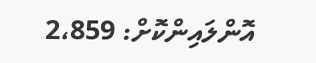އޮންލައިންކޮށް: 2،859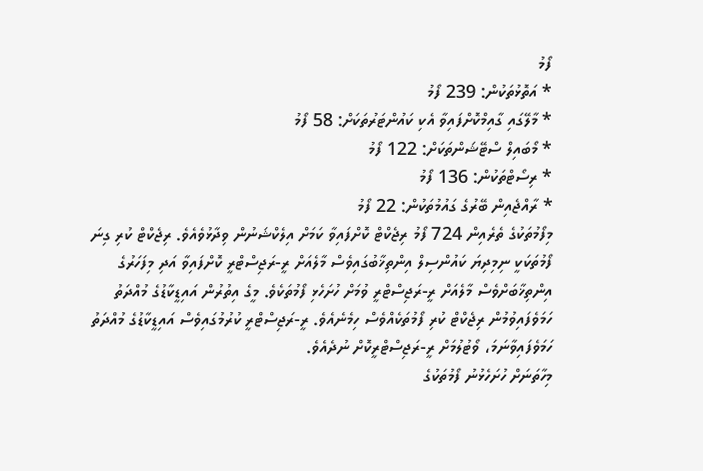ފޯމު
* އަތޮޅުތަކުން: 239 ފޯމު
* މާލޭގައި ގާއިމްކޮށްފައިވާ އެކި ކައުންޓަރުތަކަށް: 58 ފޯމު
* މޯބައިލް ސްޓޭޝަންތަކަށް: 122 ފޯމު
* ރިސޯޓްތަކުން: 136 ފޯމު
* ރާއްޖެއިން ބޭރުގެ ގައުމުތަކުން: 22 ފޯމު
މިފޯމުތަކުގެ ތެރެއިން 724 ފޯމު ރިޖެކްޓް ކޮށްފައިވާ ކަމަށް އިލެކްޝަނުން ވިދާޅުވެއެވެ. ރިޖެކްޓް ކުރި ގިނަ ފޯމުތަކަކީ ނިމިދިޔަ ކައުންސިލް އިންތިޚާބުގައިވެސް މާލެއަށް ރީ-ރަޖިސްޓްރީ ކޮށްފައިވާ އަދި މިފަހަރުގެ އިންތިޚާބަށްވެސް މާލެއަށް ރީ-ރަޖިސްޓްރީ ވުމަށް ހުށަހެޅި ފޯމުތަކެވެ. މީގެ އިތުރުން އައިޑީކާޑުގެ މުއްދަތު ހަމަވެފައިވުމުން ރިޖެކްޓް ކުރި ފޯމުތަކެއްވެސް ހިމެނެއެވެ. ރީ-ރަޖިސްޓްރީ ކުރުމުގައިވެސް އައިޑީކާޑުގެ މުއްދަތު ހަމަވެފައިވާނަމަ، ވޯޓުލުމަށް ރީ-ރަޖިސްޓްރީކޮށް ނުދެއެވެ.
މިހާތަނަށް ހުށަހެޅުނު ފޯމުތަކުގެ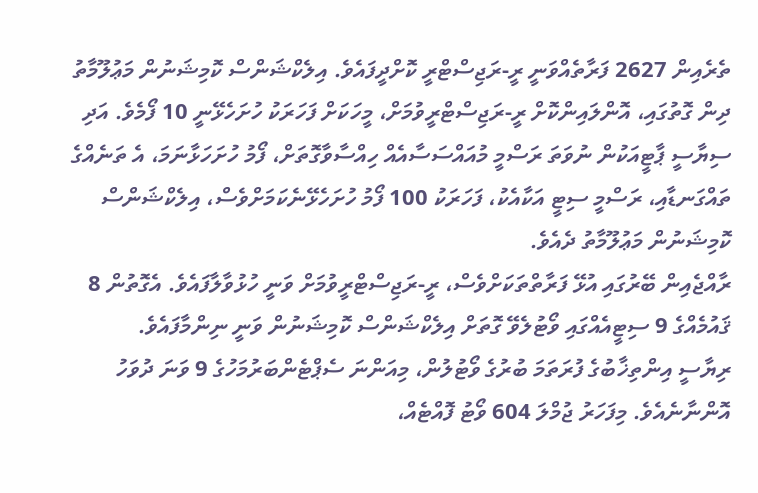ތެރެއިން 2627 ފަރާތެއްވަނީ ރީ-ރަޖިސްޓްރީ ކޮށްދީފައެވެ. އިލެކްޝަންސް ކޮމިޝަނުން މަޢުލޫމާތު ދިން ގޮތުގައި، އޮންލައިންކޮށް ރީ-ރަޖިސްޓްރީވުމަށް، މީހަކަށް ފަހަރަކު ހުށަހެޅޭނީ 10 ފޯމެވެ. އަދި ސިޔާސީ ޕާޓީއަކުން ނުވަތަ ރަސްމީ މުއައްސަސާއެއް ހިއްސާވާގޮތަށް، ފޯމު ހުށަހަޅާނަމަ، އެ ތަނެއްގެ ތައްގަނޑާއި، ރަސްމީ ސިޓީ އަކާއެކު، ފަހަރަކު 100 ފޯމު ހުށަހެޅޭނެކަމަށްވެސް، އިލެކްޝަންސް ކޮމިޝަނުން މަޢުލޫމާތު ދެއެވެ.
ރާއްޖެއިން ބޭރުގައި އުޅޭ ފަރާތްތަކަށްވެސް، ރީ-ރަޖިސްޓްރީވުމަށް ވަނީ ހުޅުވާލާފައެވެ. އެގޮތުން 8 ޤައުމެއްގެ 9 ސިޓީއެއްގައި ވޯޓުލެވޭ ގޮތަށް އިލެކްޝަންސް ކޮމިޝަނުން ވަނީ ނިންމާފައެވެ.
ރިޔާސީ އިންތިޚާބުގެ ފުރަތަމަ ބުރުގެ ވޯޓުލުން، މިއަންނަ ސެޕްޓެންބަރުމަހުގެ 9 ވަނަ ދުވަހު އޮންނާނެއެވެ. މިފަހަރު ޖުމްލަ 604 ވޯޓު ފޮއްޓެއް،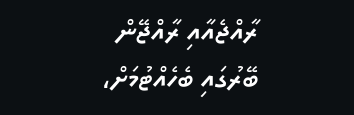ރާއްޖެއާއި ރާއްޖޭން ބޭރުގައި ބެހެއްޓުމަށް،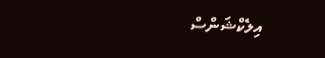އިލެކްޝަންސް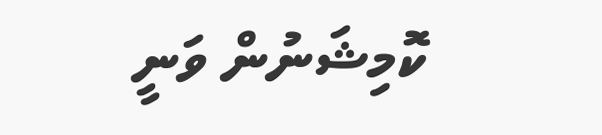ކޮމިޝަނުން ވަނީ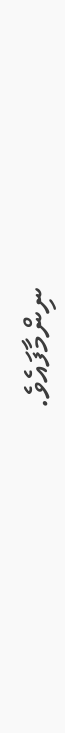ނިންމާފައެވެ.